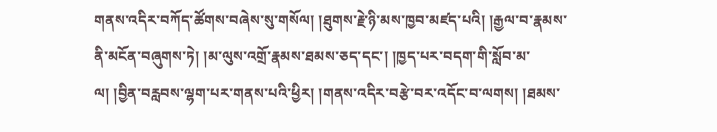གནས་འདིར་བཀོད་ཚོགས་བཞེས་སུ་གསོལ། །ཐུགས་རྗེ་ཉི་མས་ཁྱབ་མཛད་པའི། །རྒྱལ་བ་རྣམས་ནི་མངོན་བཞུགས་ཏེ། །མ་ལུས་འགྲོ་རྣམས་ཐམས་ཅད་དང་། །ཁྱད་པར་བདག་གི་སློབ་མ་ལ། །བྱིན་བརླབས་ལྷག་པར་གནས་པའི་ཕྱིར། །གནས་འདིར་བརྩེ་བར་འདོང་བ་ལགས། །ཐམས་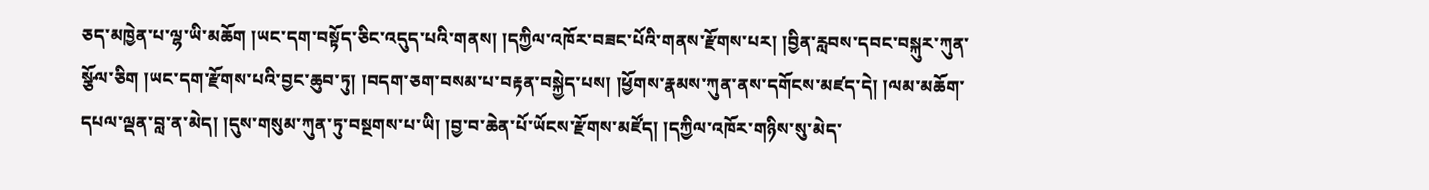ཅད་མཁྱེན་པ་ལྷ་ཡི་མཆོག །ཡང་དག་བསྟོད་ཅིང་འདུད་པའི་གནས། །དཀྱིལ་འཁོར་བཟང་པོའི་གནས་རྫོགས་པར། །བྱིན་རླབས་དབང་བསྐུར་ཀུན་སྩོལ་ཅིག །ཡང་དག་རྫོགས་པའི་བྱང་ཆུབ་ཏུ། །བདག་ཅག་བསམ་པ་བརྟན་བསྐྱེད་པས། །ཕྱོགས་རྣམས་ཀུན་ནས་དགོངས་མཛད་དེ། །ལམ་མཆོག་དཔལ་ལྡན་བླ་ན་མེད། །དུས་གསུམ་ཀུན་ཏུ་བསྔགས་པ་ཡི། །བྱ་བ་ཆེན་པོ་ཡོངས་རྫོགས་མཛོད། །དཀྱིལ་འཁོར་གཉིས་སུ་མེད་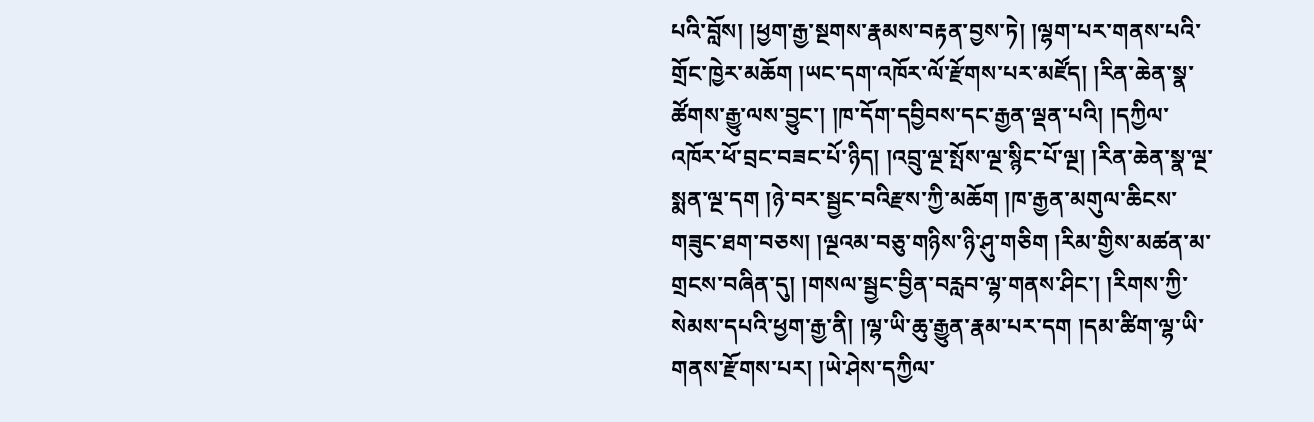པའི་བློས། །ཕྱག་རྒྱ་སྔགས་རྣམས་བརྟན་བྱས་ཏེ། །ལྷག་པར་གནས་པའི་གྲོང་ཁྱེར་མཆོག །ཡང་དག་འཁོར་ལོ་རྫོགས་པར་མཛོད། །རིན་ཆེན་སྣ་ཚོགས་རྒྱུ་ལས་བྱུང་། །ཁ་དོག་དབྱིབས་དང་རྒྱན་ལྡན་པའི། །དཀྱིལ་འཁོར་ཕོ་བྲང་བཟང་པོ་ཉིད། །འབྲུ་ལྔ་སྤོས་ལྔ་སྙིང་པོ་ལྔ། །རིན་ཆེན་སྣ་ལྔ་སྨན་ལྔ་དག །ཉེ་བར་སྦྱང་བའིརྫས་ཀྱི་མཆོག །ཁ་རྒྱན་མགུལ་ཆིངས་གཟུང་ཐག་བཅས། །ལྔའམ་བཅུ་གཉིས་ཉི་ཤུ་གཅིག །རིམ་གྱིས་མཚན་མ་གྲངས་བཞིན་དུ། །གསལ་སྦྱང་བྱིན་བརླབ་ལྷ་གནས་ཤིང་། །རིགས་ཀྱི་སེམས་དཔའི་ཕྱག་རྒྱ་ནི། །ལྷ་ཡི་ཆུ་རྒྱུན་རྣམ་པར་དག །དམ་ཚིག་ལྷ་ཡི་གནས་རྫོགས་པར། །ཡེ་ཤེས་དཀྱིལ་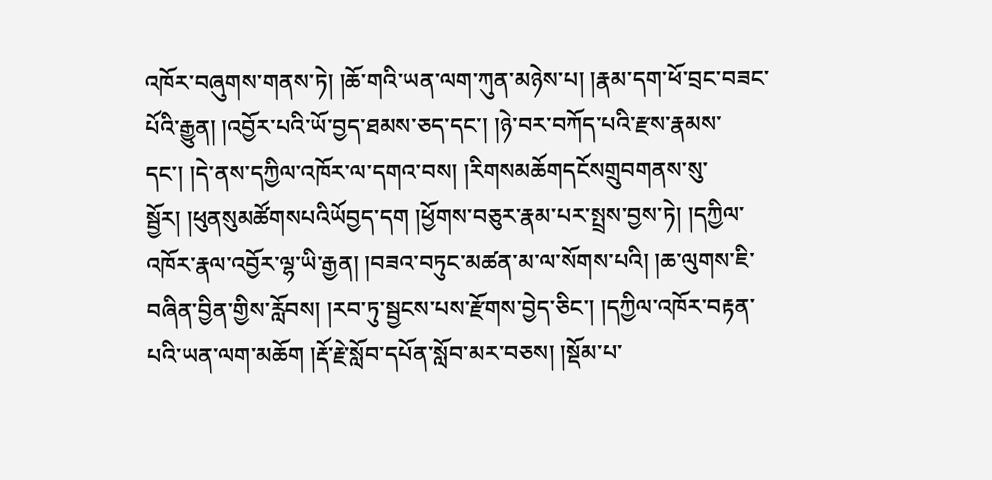འཁོར་བཞུགས་གནས་ཏེ། །ཆོ་གའི་ཡན་ལག་ཀུན་མཉེས་པ། །རྣམ་དག་ཕོ་བྲང་བཟང་པོའི་རྒྱུན། །འབྱོར་པའི་ཡོ་བྱད་ཐམས་ཅད་དང་། །ཉེ་བར་བཀོད་པའི་རྫས་རྣམས་དང་། །དེ་ནས་དཀྱིལ་འཁོར་ལ་དགའ་བས། །རིགསམཆོགདངོསགྲུབགནས་སུ་སྦྱོར། །ཕུནསུམཚོགསཔའིཡོབྱད་དག །ཕྱོགས་བཅུར་རྣམ་པར་སྤྲས་བྱས་ཏེ། །དཀྱིལ་འཁོར་རྣལ་འབྱོར་ལྷ་ཡི་རྒྱན། །བཟའ་བཏུང་མཚན་མ་ལ་སོགས་པའི། །ཆ་ལུགས་ཇི་བཞིན་བྱིན་གྱིས་རློབས། །རབ་ཏུ་སྦྱངས་པས་རྫོགས་བྱེད་ཅིང་། །དཀྱིལ་འཁོར་བརྟན་པའི་ཡན་ལག་མཆོག །རྡོ་རྗེ་སློབ་དཔོན་སློབ་མར་བཅས། །སྡོམ་པ་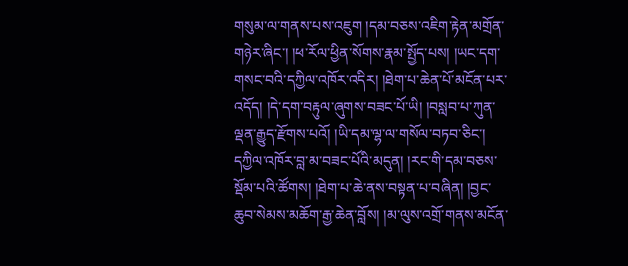གསུམ་ལ་གནས་པས་འཇུག །དམ་བཅས་འཇིག་རྟེན་མགྲོན་གཉེར་ཞིང་། །ཕ་རོལ་ཕྱིན་སོགས་རྣམ་སྤྱོད་པས། །ཡང་དག་གསང་བའི་དཀྱིལ་འཁོར་འདིར། །ཐེག་པ་ཆེན་པོ་མངོན་པར་འདོད། །དེ་དག་བརྟུལ་ཞུགས་བཟང་པོ་ཡི། །བསླབ་པ་ཀུན་ལྡན་རྒྱུད་རྫོགས་པའོ། །ཡི་དམ་ལྷ་ལ་གསོལ་བཏབ་ཅིང་། དཀྱིལ་འཁོར་བླ་མ་བཟང་པོའི་མདུན། །རང་གི་དམ་བཅས་སྡོམ་པའི་ཚོགས། །ཐེག་པ་ཆེ་ནས་བསྟན་པ་བཞིན། །བྱང་ཆུབ་སེམས་མཆོག་རྒྱ་ཆེན་བློས། །མ་ལུས་འགྲོ་གནས་མངོན་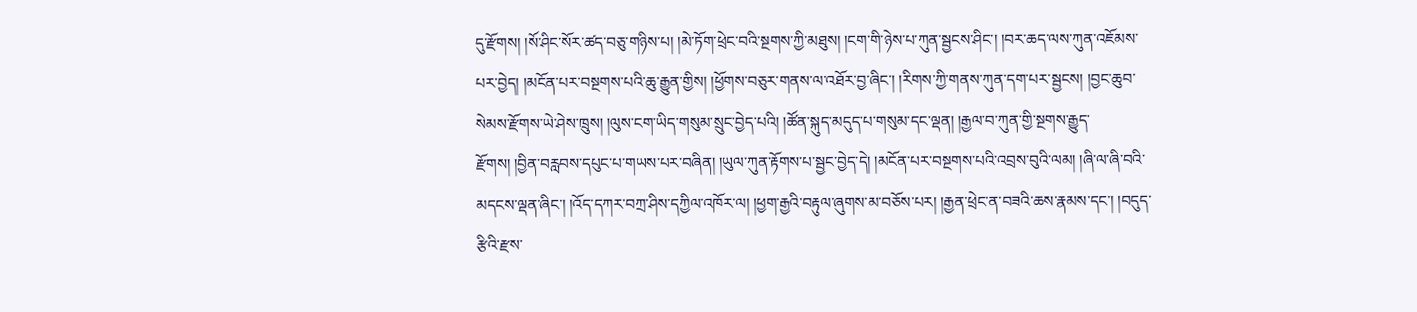དུ་རྫོགས། །སོ་ཤིང་སོར་ཚད་བཅུ་གཉིས་པ། །མེ་ཏོག་ཕྲེང་བའི་སྔགས་ཀྱི་མཐུས། །ངག་གི་ཉེས་པ་ཀུན་སྦྱངས་ཤིང་། །བར་ཆད་ལས་ཀུན་འཇོམས་པར་བྱེད། །མངོན་པར་བསྔགས་པའི་ཆུ་རྒྱུན་གྱིས། །ཕྱོགས་བཅུར་གནས་ལ་འཐོར་བྱ་ཞིང་། །རིགས་ཀྱི་གནས་ཀུན་དག་པར་སྦྱངས། །བྱང་ཆུབ་སེམས་རྫོགས་ཡེ་ཤེས་ཁྲུས། །ལུས་ངག་ཡིད་གསུམ་སྲུང་བྱེད་པའི། །ཚོན་སྐུད་མདུད་པ་གསུམ་དང་ལྡན། །རྒྱལ་བ་ཀུན་གྱི་སྔགས་རྒྱུད་རྫོགས། །བྱིན་བརླབས་དཔུང་པ་གཡས་པར་བཞིན། །ཡུལ་ཀུན་རྟོགས་པ་སྦྱང་བྱེད་དེ། །མངོན་པར་བསྔགས་པའི་འབྲས་བུའི་ལམ། །ཞི་ལ་ཞི་བའི་མདངས་ལྡན་ཞིང་། །འོད་དཀར་བཀྲ་ཤིས་དཀྱིལ་འཁོར་ལ། །ཕྱག་རྒྱའི་བརྟུལ་ཞུགས་མ་བཅོས་པར། །རྒྱན་ཕྲེང་ན་བཟའི་ཆས་རྣམས་དང་། །བདུད་རྩིའི་རྫས་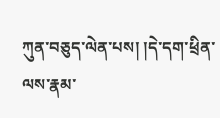ཀུན་བཅུད་ལེན་པས། །དེ་དག་ཕྲིན་ལས་རྣམ་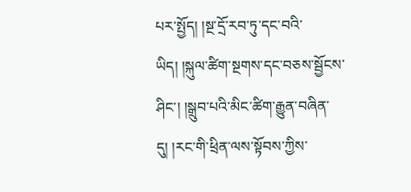པར་སྤྱོད། །སྔ་དྲོ་རབ་ཏུ་དང་བའི་ཡིད། །སྐུལ་ཚིག་སྔགས་དང་བཅས་སྦྱོངས་ཤིང་། །སྒྲུབ་པའི་མིང་ཚིག་རྒྱུན་བཞིན་དུ། །རང་གི་ཕྲིན་ལས་སྟོབས་ཀྱིས་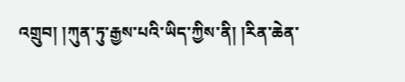འགྲུབ། །ཀུན་ཏུ་རྒྱས་པའི་ཡིད་ཀྱིས་ནི། །རིན་ཆེན་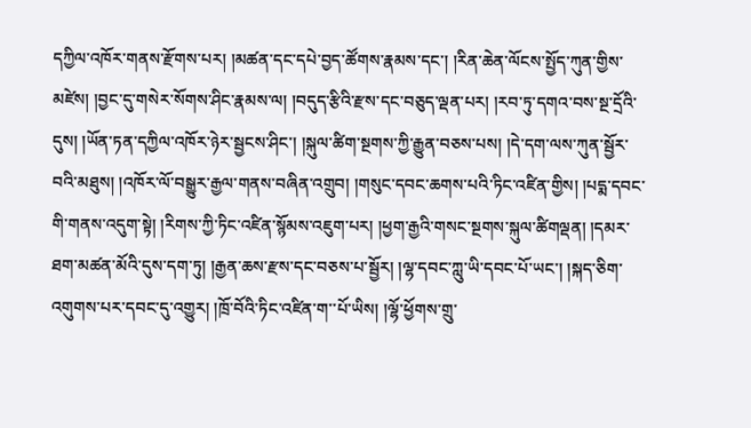དཀྱིལ་འཁོར་གནས་རྫོགས་པར། །མཚན་དང་དཔེ་བྱད་ཚོགས་རྣམས་དང་། །རིན་ཆེན་ལོངས་སྤྱོད་ཀུན་གྱིས་མཛེས། །བྱང་དུ་གསེར་སོགས་ཤིང་རྣམས་ལ། །བདུད་རྩིའི་རྫས་དང་བཅུད་ལྡན་པར། །རབ་ཏུ་དགའ་བས་སྔ་དྲོའི་དུས། །ཡོན་ཏན་དཀྱིལ་འཁོར་ཉེར་སྦྱངས་ཤིང་། །སྐུལ་ཚིག་སྔགས་ཀྱི་རྒྱུན་བཅས་པས། །དེ་དག་ལས་ཀུན་སྦྱོར་བའི་མཐུས། །འཁོར་ལོ་བསྒྱུར་རྒྱལ་གནས་བཞིན་འགྲུབ། །གསུང་དབང་ཆགས་པའི་ཏིང་འཛིན་གྱིས། །པདྨ་དབང་གི་གནས་འདུག་སྟེ། །རིགས་ཀྱི་ཏིང་འཛིན་སྙོམས་འཇུག་པར། །ཕྱག་རྒྱའི་གསང་སྔགས་སྐུལ་ཚིགལྡན། །དམར་ཐག་མཚན་མོའི་དུས་དག་ཏུ། །རྒྱན་ཆས་རྫས་དང་བཅས་པ་སྦྱོར། །ལྷ་དབང་ཀླུ་ཡི་དབང་པོ་ཡང་། །སྐད་ཅིག་འགུགས་པར་དབང་དུ་འགྱུར། །ཁྲོ་བོའི་ཏིང་འཛིན་ག་་པོ་ཡིས། །ལྷོ་ཕྱོགས་གྲུ་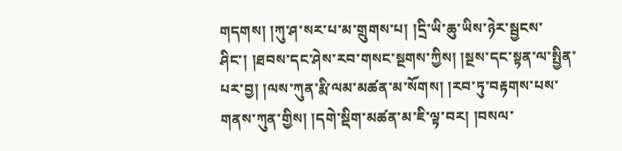གདགས། །ཀུ་ཤ་སར་པ་མ་གྲུགས་པ། །དྲི་ཡི་ཆུ་ཡིས་ཉེར་སྦྱངས་ཤིང་། །ཐབས་དང་ཤེས་རབ་གསང་སྔགས་ཀྱིས། །སྔས་དང་སྟན་ལ་སྤྱིན་པར་བྱ། །ལས་ཀུན་རྨི་ལམ་མཚན་མ་སོགས། །རབ་ཏུ་བརྟགས་པས་གནས་ཀུན་གྱིས། །དགེ་སྡིག་མཚན་མ་ཇི་ལྟ་བར། །བསལ་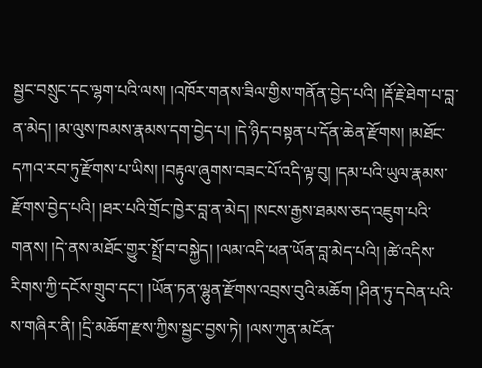སྦྱང་བསྲུང་དང་ལྷག་པའི་ལས། །འཁོར་གནས་ཟིལ་གྱིས་གནོན་བྱེད་པའི། །རྡོ་རྗེ་ཐེག་པ་བླ་ན་མེད། །མ་ལུས་ཁམས་རྣམས་དག་བྱེད་པ། །དེ་ཉིད་བསྟན་པ་དོན་ཆེན་རྫོགས། །མཐོང་དཀའ་རབ་ཏུ་རྫོགས་པ་ཡིས། །བརྟུལ་ཞུགས་བཟང་པོ་འདི་ལྟ་བུ། །དམ་པའི་ཡུལ་རྣམས་རྫོགས་བྱེད་པའི། །ཐར་པའི་གྲོང་ཁྱེར་བླ་ན་མེད། །སངས་རྒྱས་ཐམས་ཅད་འཇུག་པའི་གནས། །དེ་ནས་མཐོང་གྱུར་སྤྲོ་བ་བསྐྱེད། །ལམ་འདི་ཕན་ཡོན་བླ་མེད་པའི། །ཚེ་འདིས་རིགས་ཀྱི་དངོས་གྲུབ་དང་། །ཡོན་ཏན་ལྷུན་རྫོགས་འབྲས་བུའི་མཆོག །ཤིན་ཏུ་དབེན་པའི་ས་གཞིར་ནི། །དྲི་མཆོག་རྫས་ཀྱིས་སྦྱང་བྱས་ཏེ། །ལས་ཀུན་མངོན་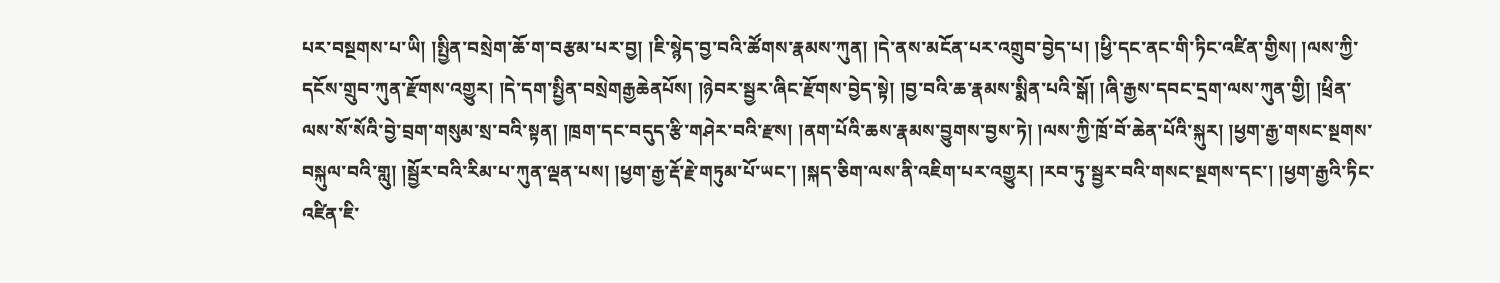པར་བསྔགས་པ་ཡི། །སྤྱིན་བསྲེག་ཆོ་ག་བརྩམ་པར་བྱ། །ཇི་སྙེད་བྱ་བའི་ཚོགས་རྣམས་ཀུན། །དེ་ནས་མངོན་པར་འགྲུབ་བྱེད་པ། །ཕྱི་དང་ནང་གི་ཏིང་འཛིན་གྱིས། །ལས་ཀྱི་དངོས་གྲུབ་ཀུན་རྫོགས་འགྱུར། །དེ་དག་སྤྱིན་བསྲེགརྒྱཆེནཔོས། །ཉེབར་སྦྱར་ཞིང་རྫོགས་བྱེད་སྟེ། །བྱ་བའི་ཆ་རྣམས་སྨིན་པའི་སྒོ། །ཞི་རྒྱས་དབང་དྲག་ལས་ཀུན་གྱི། །ཕྲིན་ལས་སོ་སོའི་བྱེ་བྲག་གསུམ་སྲ་བའི་སྟན། །ཁྲག་དང་བདུད་རྩི་གཤེར་བའི་རྫས། །ནག་པོའི་ཆས་རྣམས་བྱུགས་བྱས་ཏེ། །ལས་ཀྱི་ཁྲོ་བོ་ཆེན་པོའི་སྐུར། །ཕྱག་རྒྱ་གསང་སྔགས་བསྐུལ་བའི་གླུ། །སྦྱོར་བའི་རིམ་པ་ཀུན་ལྡན་པས། །ཕྱག་རྒྱ་རྡོ་རྗེ་གཏུམ་པོ་ཡང་། །སྐད་ཅིག་ལས་ནི་འཇིག་པར་འགྱུར། །རབ་ཏུ་སྦྱར་བའི་གསང་སྔགས་དང་། །ཕྱག་རྒྱའི་ཏིང་འཛིན་ཇི་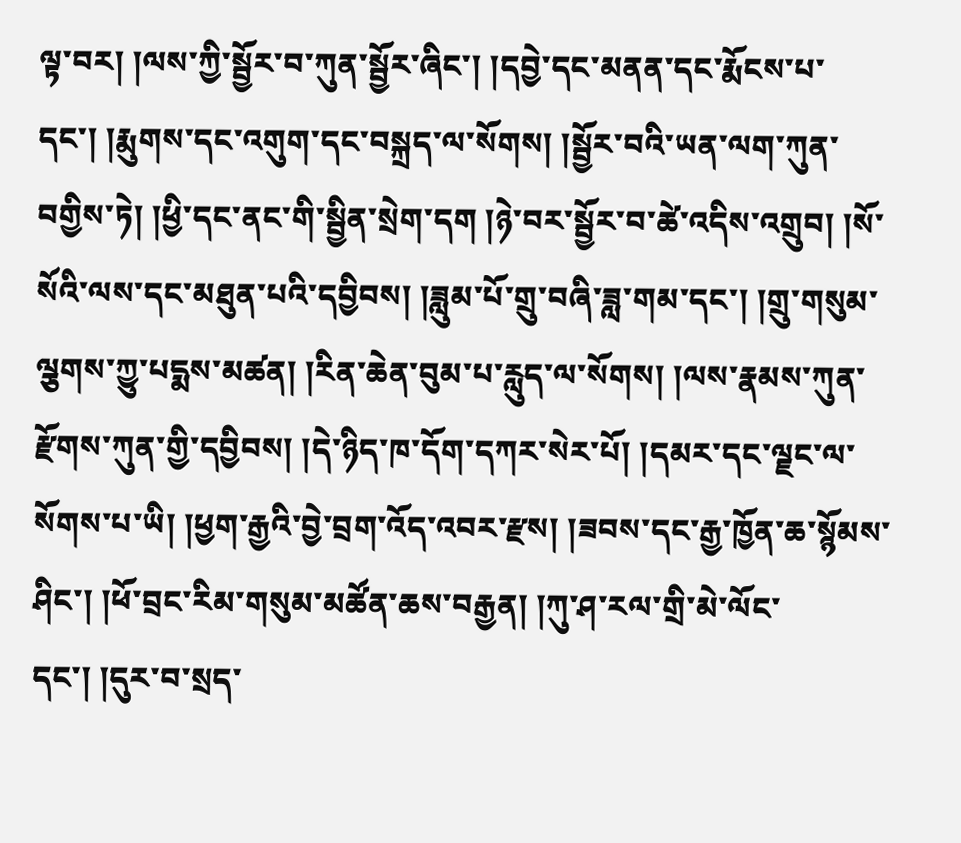ལྟ་བར། །ལས་ཀྱི་སྦྱོར་བ་ཀུན་སྦྱོར་ཞིང་། །དབྱེ་དང་མནན་དང་རྨོངས་པ་དང་། །རྨུགས་དང་འགུག་དང་བསྐྲད་ལ་སོགས། །སྦྱོར་བའི་ཡན་ལག་ཀུན་བགྱིས་ཏེ། །ཕྱི་དང་ནང་གི་སྦྱིན་སྲེག་དག །ཉེ་བར་སྦྱོར་བ་ཚེ་འདིས་འགྲུབ། །སོ་སོའི་ལས་དང་མཐུན་པའི་དབྱིབས། །ཟླུམ་པོ་གྲུ་བཞི་ཟླ་གམ་དང་། །གྲུ་གསུམ་ལྕགས་ཀྱུ་པདྨས་མཚན། །རིན་ཆེན་བུམ་པ་རླུད་ལ་སོགས། །ལས་རྣམས་ཀུན་རྫོགས་ཀུན་གྱི་དབྱིབས། །དེ་ཉིད་ཁ་དོག་དཀར་སེར་པོ། །དམར་དང་ལྗང་ལ་སོགས་པ་ཡི། །ཕྱག་རྒྱའི་བྱེ་བྲག་འོད་འབར་རྫས། །ཟབས་དང་རྒྱ་ཁྱོན་ཆ་སྙོམས་ཤིང་། །ཕོ་བྲང་རིམ་གསུམ་མཚོན་ཆས་བརྒྱན། །ཀུ་ཤ་རལ་གྲི་མེ་ལོང་དང་། །དུར་བ་སྲད་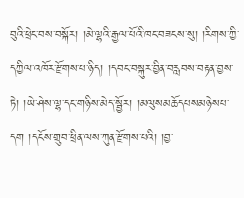བུའི་ཕྲེང་བས་བསྐོར། །མེ་ལྷའི་རྒྱལ་པོའི་ཁང་བཟངས་སུ། །རིགས་ཀྱི་དཀྱིལ་འཁོར་རྫོགས་པ་ཉིད། །དབང་བསྐུར་བྱིན་བརླབས་བརྟན་བྱས་ཏེ། །ཡེ་ཤེས་ལྷ་དང་གཉིས་མེད་སྦྱོར། །མལུསམཆོདཔསམཉེསཔ་དག །དངོས་གྲུབ་ཕྲིན་ལས་ཀུན་རྫོགས་པའི། །བྱ་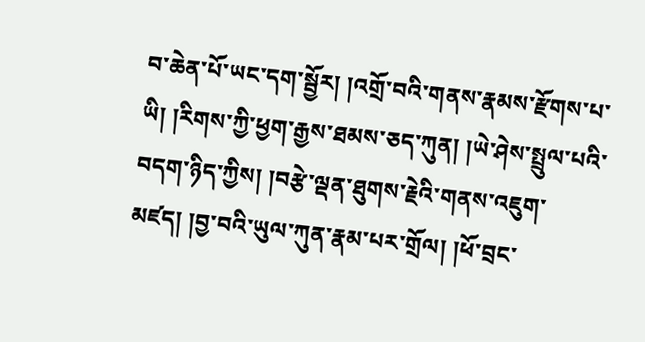བ་ཆེན་པོ་ཡང་དག་སྦྱོར། །འགྲོ་བའི་གནས་རྣམས་རྫོགས་པ་ཡི། །རིགས་ཀྱི་ཕྱག་རྒྱས་ཐམས་ཅད་ཀུན། །ཡེ་ཤེས་སྤྲུལ་པའི་བདག་ཉིད་ཀྱིས། །བརྩེ་ལྡན་ཐུགས་རྗེའི་གནས་འཇུག་མཛད། །བྱ་བའི་ཡུལ་ཀུན་རྣམ་པར་གྲོལ། །ཕོ་བྲང་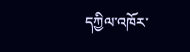དཀྱིལ་འཁོར་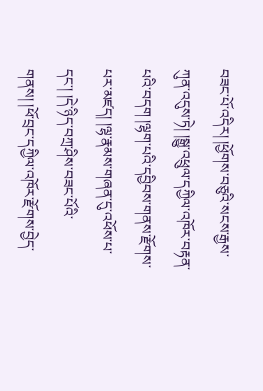བཟང་པོ་འདིར། །ཕྱོགས་བཅུའི་སངས་རྒྱས་ཀུན་འདུས་ཏེ། །སྒྱུ་འཕྲུལ་དཀྱིལ་འཁོར་བརྟན་པའི་བདག །ལྷག་པའི་དབྱིབས་གནས་རྫོགས་པར་མཛད། །ལྷ་རྣམས་གཞན་དུ་འཕོས་པ་དང་། །དེ་ཉིད་བཀྲ་ཤིས་བཟང་པོའི་ གནས། །ཕོ་བྲང་དཀྱིལ་འཁོར་རྫོགས་བྱེད་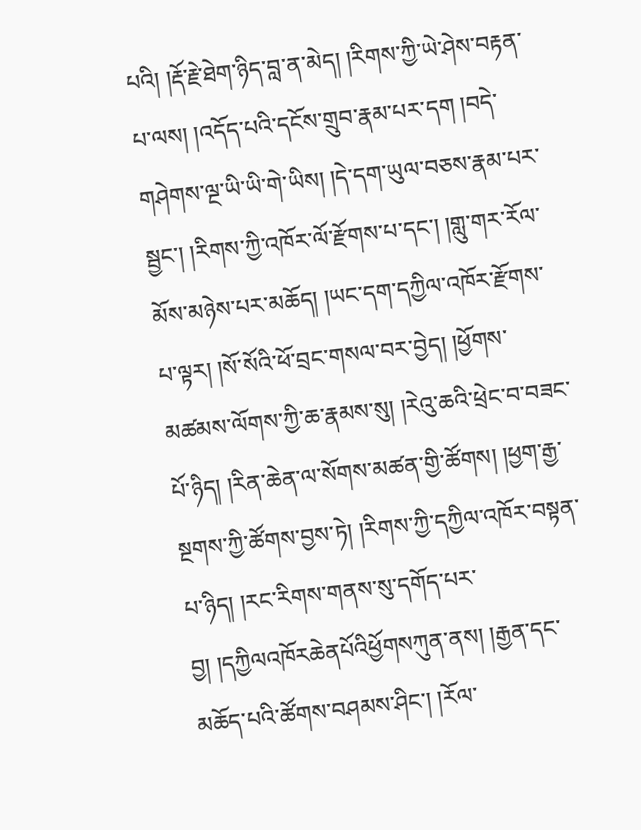པའི། །རྡོ་རྗེ་ཐེག་ཉིད་བླ་ན་མེད། །རིགས་ཀྱི་ཡེ་ཤེས་བརྟན་པ་ལས། །འདོད་པའི་དངོས་གྲུབ་རྣམ་པར་དག །བདེ་གཤེགས་ལྔ་ཡི་ཡི་གེ་ཡིས། །དེ་དག་ཡུལ་བཅས་རྣམ་པར་སྦྱང་། །རིགས་ཀྱི་འཁོར་ལོ་རྫོགས་པ་དང་། །གླུ་གར་རོལ་མོས་མཉེས་པར་མཆོད། །ཡང་དག་དཀྱིལ་འཁོར་རྫོགས་པ་ལྟར། །སོ་སོའི་ཕོ་བྲང་གསལ་བར་བྱེད། །ཕྱོགས་མཚམས་ལོགས་ཀྱི་ཆ་རྣམས་སུ། །རེའུ་ཆའི་ཕྲེང་བ་བཟང་པོ་ཉིད། །རིན་ཆེན་ལ་སོགས་མཚན་གྱི་ཚོགས། །ཕྱག་རྒྱ་སྔགས་ཀྱི་ཚོགས་བྱས་ཏེ། །རིགས་ཀྱི་དཀྱིལ་འཁོར་བསྟན་པ་ཉིད། །རང་རིགས་གནས་སུ་དགོད་པར་བྱ། །དཀྱིལའཁོརཆེནཔོའིཕྱོགསཀུན་ནས། །རྒྱན་དང་མཆོད་པའི་ཚོགས་བཤམས་ཤིང་། །རོལ་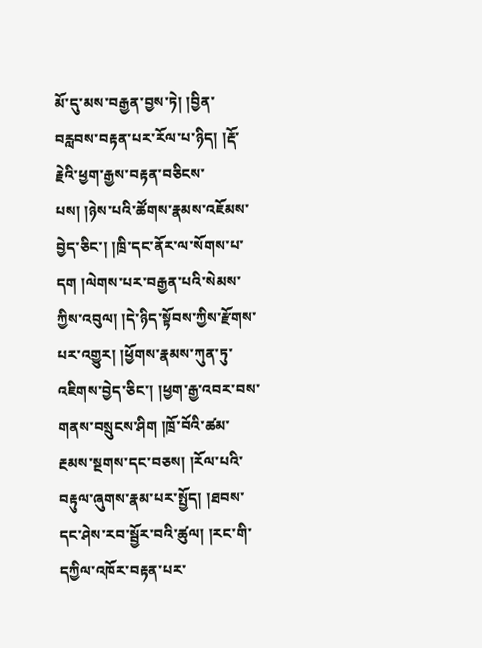མོ་དུ་མས་བརྒྱན་བྱས་ཏེ། །བྱིན་བརླབས་བརྟན་པར་རོལ་པ་ཉིད། །རྡོ་རྗེའི་ཕྱག་རྒྱས་བརྟན་བཅིངས་པས། །ཉེས་པའི་ཚོགས་རྣམས་འཇོམས་བྱེད་ཅིང་། །ཁྲི་དང་ནོར་ལ་སོགས་པ་དག །ལེགས་པར་བརྒྱན་པའི་སེམས་ཀྱིས་འབུལ། །དེ་ཉིད་སྟོབས་ཀྱིས་རྫོགས་པར་འགྱུར། །ཕྱོགས་རྣམས་ཀུན་ཏུ་འཇིགས་བྱེད་ཅིང་། །ཕྱག་རྒྱ་འབར་བས་གནས་བསྲུངས་ཤིག །ཁྲོ་བོའི་ཚམ་རྔམས་སྔགས་དང་བཅས། །རོལ་པའི་བརྟུལ་ཞུགས་རྣམ་པར་སྤྱོད། །ཐབས་དང་ཤེས་རབ་སྦྱོར་བའི་ཚུལ། །རང་གི་དཀྱིལ་འཁོར་བརྟན་པར་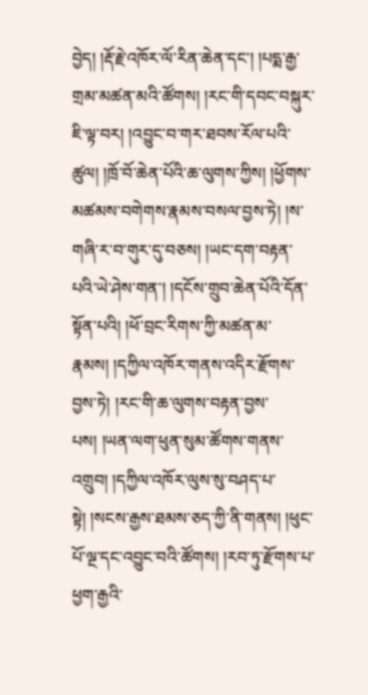བྱེད། །རྡོ་རྗེ་འཁོར་ལོ་རིན་ཆེན་དང་། །པདྨ་རྒྱ་གྲམ་མཚན་མའི་ཚོགས། །རང་གི་དབང་བསྐུར་ཇི་ལྟ་བར། །འབྱུང་བ་གར་ཐབས་རོལ་པའི་ཚུལ། །ཁྲོ་བོ་ཆེན་པོའི་ཆ་ལུགས་ཀྱིས། །ཕྱོགས་མཚམས་བགེགས་རྣམས་བསལ་བྱས་ཏེ། །ས་གཞི་ར་བ་གུར་དུ་བཅས། །ཡང་དག་བརྟན་པའི་ཡེ་ཤེས་གན་། །དངོས་གྲུབ་ཆེན་པོའི་དོན་སྟོན་པའི། །ཕོ་བྲང་རིགས་ཀྱི་མཚན་མ་རྣམས། །དཀྱིལ་འཁོར་གནས་འདིར་རྫོགས་བྱས་ཏེ། །རང་གི་ཆ་ལུགས་བརྟན་བྱས་པས། །ཡན་ལག་ཕུན་སུམ་ཚོགས་གནས་འགྲུབ། །དཀྱིལ་འཁོར་ལུས་སུ་བཤད་པ་སྟེ། །སངས་རྒྱས་ཐམས་ཅད་ཀྱི་ནི་གནས། །ཕུང་པོ་ལྔ་དང་འབྱུང་བའི་ཚོགས། །རབ་ཏུ་རྫོགས་པ་ཕྱག་རྒྱའི་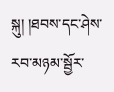སྐུ། །ཐབས་དང་ཤེས་རབ་མཉམ་སྦྱོར་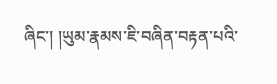ཞིང་། །ཡུམ་རྣམས་ཇི་བཞིན་བརྟན་པའི་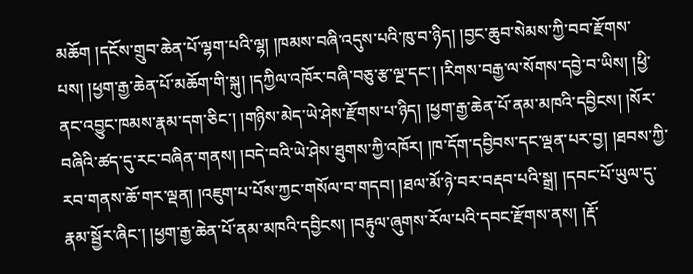མཆོག །དངོས་གྲུབ་ཆེན་པོ་ལྷག་པའི་ལྷ། །ཁམས་བཞི་འདུས་པའི་ཁུ་བ་ཉིད། །བྱང་ཆུབ་སེམས་ཀྱི་བབ་རྫོགས་པས། །ཕྱག་རྒྱ་ཆེན་པོ་མཆོག་གི་སྐུ། །དཀྱིལ་འཁོར་བཞི་བཅུ་རྩ་ལྔ་དང་། །རིགས་བརྒྱ་ལ་སོགས་དབྱེ་བ་ཡིས། །ཕྱི་ནང་འབྱུང་ཁམས་རྣམ་དག་ཅིང་། །གཉིས་མེད་ཡེ་ཤེས་རྫོགས་པ་ཉིད། །ཕྱག་རྒྱ་ཆེན་པོ་ནམ་མཁའི་དབྱིངས། །སོར་བཞིའི་ཚད་དུ་རང་བཞིན་གནས། །བདེ་བའི་ཡེ་ཤེས་ཐུགས་ཀྱི་འཁོར། །ཁ་དོག་དབྱིབས་དང་ལྡན་པར་བྱ། །ཐབས་ཀྱི་རབ་གནས་ཆོ་གར་ལྡན། །འཇུག་པ་པོས་ཀྱང་གསོལ་བ་གདབ། །ཐལ་མོ་ཉེ་བར་བརྡབ་པའི་སྒྲ། །དབང་པོ་ཡུལ་དུ་རྣམ་སྦྱོར་ཞིང་། །ཕྱག་རྒྱ་ཆེན་པོ་ནམ་མཁའི་དབྱིངས། །བརྟུལ་ཞུགས་རོལ་པའི་དབང་རྫོགས་ནས། །རྡོ་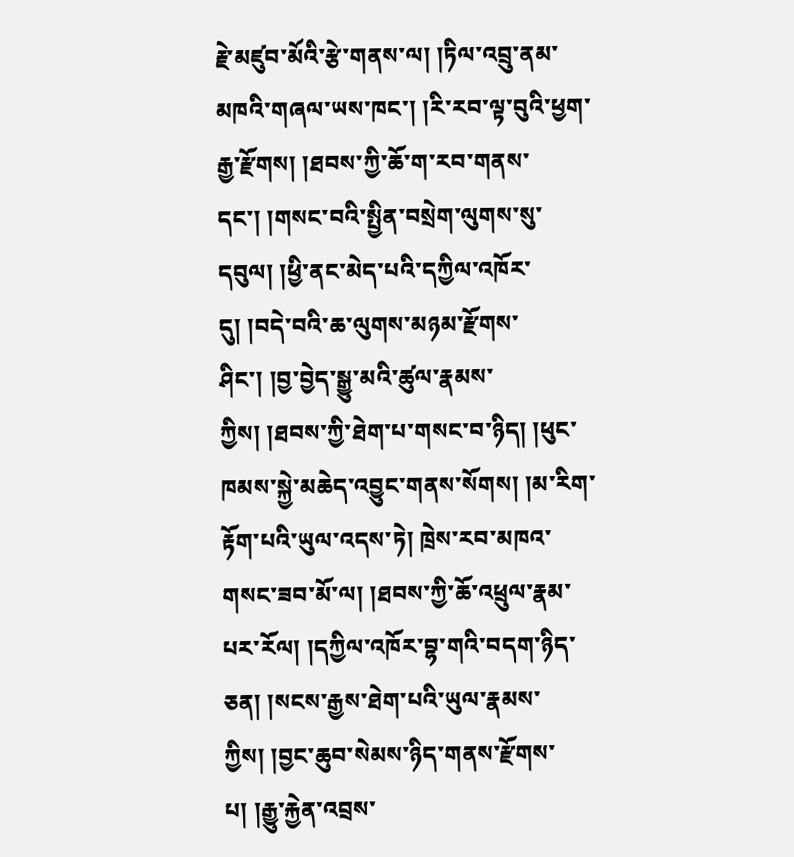རྗེ་མཛུབ་མོའི་རྩེ་གནས་ལ། །ཏིལ་འབྲུ་ནམ་མཁའི་གཞལ་ཡས་ཁང་། །རི་རབ་ལྟ་བུའི་ཕྱག་རྒྱ་རྫོགས། །ཐབས་ཀྱི་ཆོ་ག་རབ་གནས་དང་། །གསང་བའི་སྤྱིན་བསྲེག་ལུགས་སུ་དབུལ། །ཕྱི་ནང་མེད་པའི་དཀྱིལ་འཁོར་དུ། །བདེ་བའི་ཆ་ལུགས་མཉམ་རྫོགས་ཤིང་། །བྱ་བྱེད་སྒྱུ་མའི་ཚུལ་རྣམས་ཀྱིས། །ཐབས་ཀྱི་ཐེག་པ་གསང་བ་ཉིད། །ཕུང་ཁམས་སྐྱེ་མཆེད་འབྱུང་གནས་སོགས། །མ་རིག་རྟོག་པའི་ཡུལ་འདས་ཏེ། ཁྲེས་རབ་མཁའ་གསང་ཟབ་མོ་ལ། །ཐབས་ཀྱི་ཆོ་འཕྲུལ་རྣམ་པར་རོལ། །དཀྱིལ་འཁོར་བྷ་གའི་བདག་ཉིད་ཅན། །སངས་རྒྱས་ཐེག་པའི་ཡུལ་རྣམས་ཀྱིས། །བྱང་ཆུབ་སེམས་ཉིད་གནས་རྫོགས་པ། །རྒྱུ་རྐྱེན་འབྲས་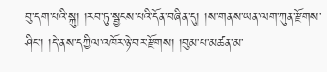བུ་དག་པའི་སྐུ། །རབ་ཏུ་སྦྱངས་པའི་དོན་བཞིན་དུ། །ས་གནས་ཡན་ལག་ཀུན་རྫོགས་ཤིང་། །དེ་ནས་དཀྱིལ་འཁོར་ཉེ་བར་རྫོགས། །བུམ་པ་མཚན་མ་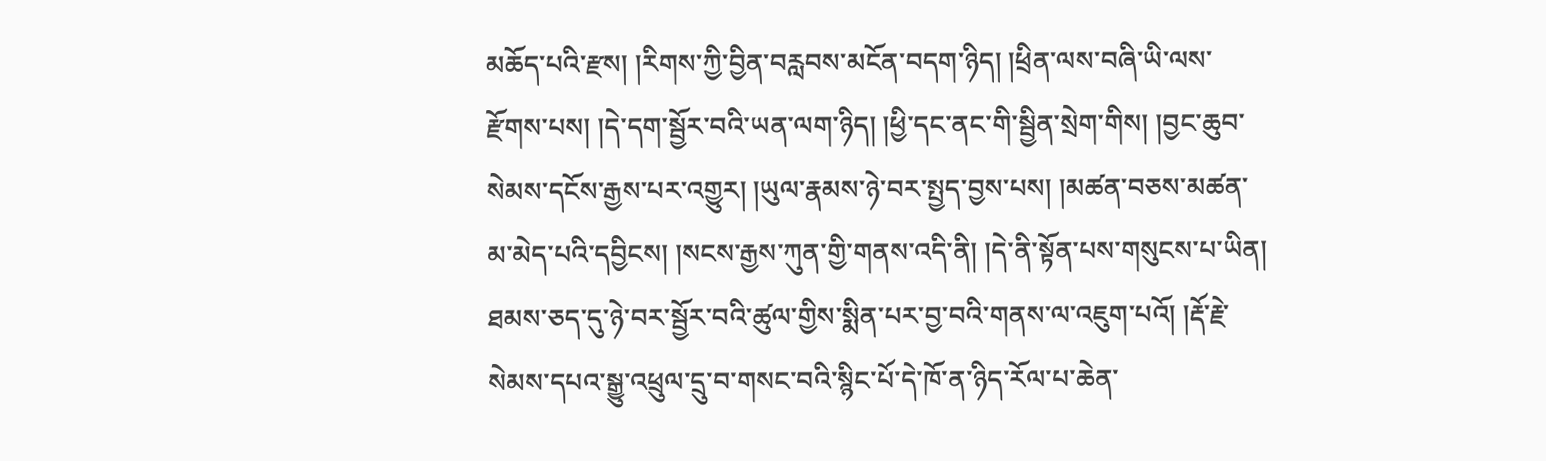མཆོད་པའི་རྫས། །རིགས་ཀྱི་བྱིན་བརླབས་མངོན་བདག་ཉིད། །ཕྲིན་ལས་བཞི་ཡི་ལས་རྫོགས་པས། །དེ་དག་སྦྱོར་བའི་ཡན་ལག་ཉིད། །ཕྱི་དང་ནང་གི་སྦྱིན་སྲེག་གིས། །བྱང་ཆུབ་སེམས་དངོས་རྒྱས་པར་འགྱུར། །ཡུལ་རྣམས་ཉེ་བར་སྤྱད་བྱས་པས། །མཚན་བཅས་མཚན་མ་མེད་པའི་དབྱིངས། །སངས་རྒྱས་ཀུན་གྱི་གནས་འདི་ནི། །དེ་ནི་སྟོན་པས་གསུངས་པ་ཡིན། ཐམས་ཅད་དུ་ཉེ་བར་སྦྱོར་བའི་ཚུལ་གྱིས་སྨིན་པར་བྱ་བའི་གནས་ལ་འཇུག་པའོ། །རྡོ་རྗེ་སེམས་དཔའ་སྒྱུ་འཕྲུལ་དྲུ་བ་གསང་བའི་སྙིང་པོ་དེ་ཁོ་ན་ཉིད་རོལ་པ་ཆེན་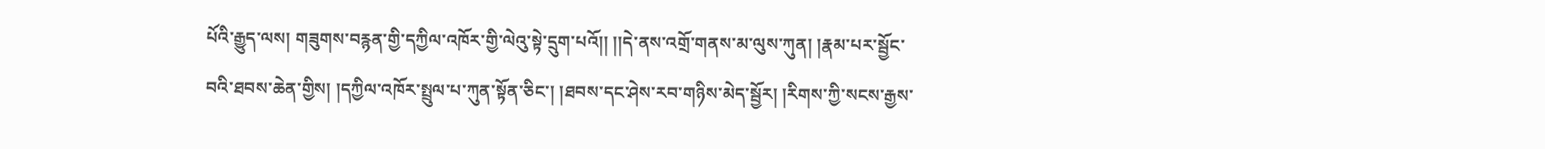པོའི་རྒྱུད་ལས། གཟུགས་བརྙན་གྱི་དཀྱིལ་འཁོར་གྱི་ལེའུ་སྟེ་དྲུག་པའོ།། །།དེ་ནས་འགྲོ་གནས་མ་ལུས་ཀུན། །རྣམ་པར་སྦྱོང་བའི་ཐབས་ཆེན་གྱིས། །དཀྱིལ་འཁོར་སྤྲུལ་པ་ཀུན་སྟོན་ཅིང་། །ཐབས་དང་ཤེས་རབ་གཉིས་མེད་སྦྱོར། །རིགས་ཀྱི་སངས་རྒྱས་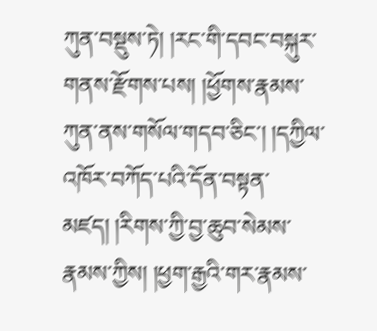ཀུན་བསྡུས་ཏེ། །རང་གི་དབང་བསྐུར་གནས་རྫོགས་པས། །ཕྱོགས་རྣམས་ཀུན་ནས་གསོལ་གདབ་ཅིང་། །དཀྱིལ་འཁོར་བཀོད་པའི་དོན་བསྟན་མཛད། །རིགས་ཀྱི་བྱ་ཆུབ་སེམས་རྣམས་ཀྱིས། །ཕྱག་རྒྱའི་གར་རྣམས་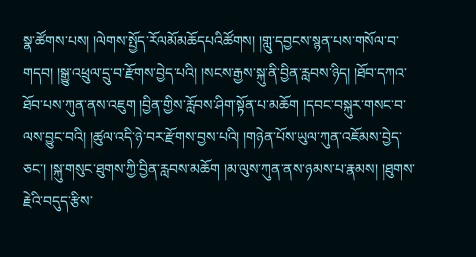སྣ་ཚོགས་པས། །ལེགས་སྤྱོད་རོལམོམཆོདཔའིཚོགས། །གླུ་དབྱངས་སྙན་པས་གསོལ་བ་གདབ། །སྒྱུ་འཕྲུལ་དྲུ་བ་རྫོགས་བྱེད་པའི། །སངས་རྒྱས་སྐུ་ནི་བྱིན་རླབས་ཉིད། །ཐོབ་དཀའ་ཐོབ་པས་ཀུན་ནས་འཇུག །བྱིན་གྱིས་རློབས་ཤིག་སྟོན་པ་མཆོག །དབང་བསྐུར་གསང་བ་ལས་བྱུང་བའི། །ཚུལ་འདི་ཉེ་བར་རྫོགས་བྱས་པའི། །གཉེན་པོས་ཡུལ་ཀུན་འཇོམས་བྱེད་ཅང་། །སྐུ་གསུང་ཐུགས་ཀྱི་བྱིན་རླབས་མཆོག །མ་ལུས་ཀུན་ནས་ཉམས་པ་རྣམས། །ཐུགས་རྗེའི་བདུད་རྩིས་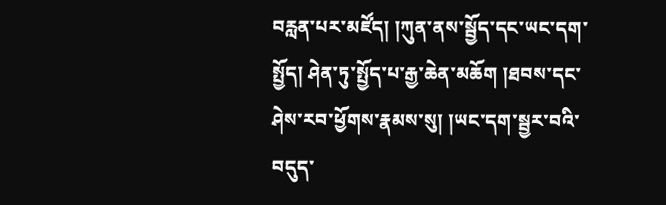བརླན་པར་མཛོད། །ཀུན་ནས་སྦྱོད་དང་ཡང་དག་སྤྱོད། ཤེན་ཏུ་སྤྱོད་པ་རྒྱ་ཆེན་མཆོག །ཐབས་དང་ཤེས་རབ་ཕྱོགས་རྣམས་སུ། །ཡང་དག་སྦྱར་བའི་བདུད་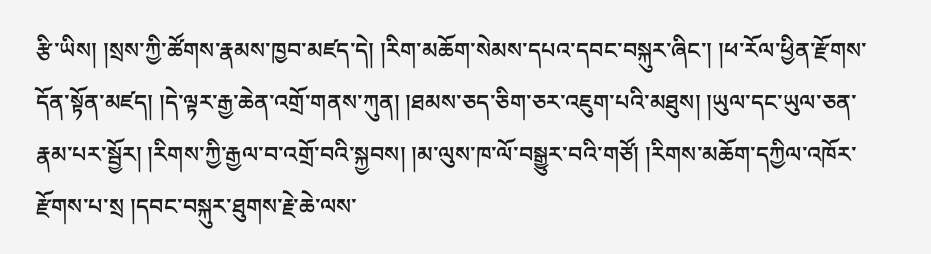རྩི་ཡིས། །སྲས་ཀྱི་ཚོགས་རྣམས་ཁྱབ་མཛད་དེ། །རིག་མཆོག་སེམས་དཔའ་དབང་བསྐུར་ཞིང་། །ཕ་རོལ་ཕྱིན་རྫོགས་དོན་སྟོན་མཛད། །དེ་ལྟར་རྒྱ་ཆེན་འགྲོ་གནས་ཀུན། །ཐམས་ཅད་ཅིག་ཅར་འཇུག་པའི་མཐུས། །ཡུལ་དང་ཡུལ་ཅན་རྣམ་པར་སྦྱོར། །རིགས་ཀྱི་རྒྱལ་བ་འགྲོ་བའི་སྐྱབས། །མ་ལུས་ཁ་ལོ་བསྒྱུར་བའི་གཙོ། །རིགས་མཆོག་དཀྱིལ་འཁོར་རྫོགས་པ་སྲ །དབང་བསྐུར་ཐུགས་རྗེ་ཆེ་ལས་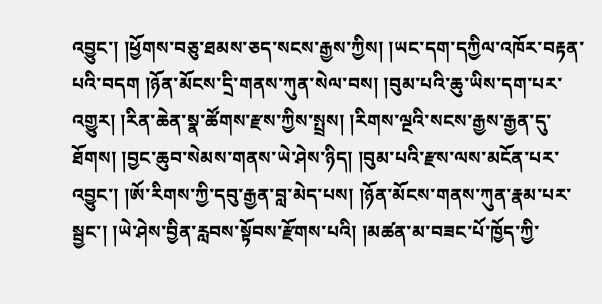འབྱུང་། །ཕྱོགས་བཅུ་ཐམས་ཅད་སངས་རྒྱས་ཀྱིས། །ཡང་དག་དཀྱིལ་འཁོར་བརྟན་པའི་བདག །ཉོན་མོངས་དྲི་གནས་ཀུན་སེལ་བས། །བུམ་པའི་ཆུ་ཡིས་དག་པར་འགྱུར། །རིན་ཆེན་སྣ་ཚོགས་རྫས་ཀྱིས་སྤྲས། །རིགས་ལྔའི་སངས་རྒྱས་རྒྱན་དུ་ཐོགས། །བྱང་ཆུབ་སེམས་གནས་ཡེ་ཤེས་ཉིད། །བུམ་པའི་རྫས་ལས་མངོན་པར་འབྱུང་། །ཨོ་རིགས་ཀྱི་དབུ་རྒྱན་བླ་མེད་པས། །ཉོན་མོངས་གནས་ཀུན་རྣམ་པར་སྦྱང་། །ཡེ་ཤེས་བྱིན་རླབས་སྟོབས་རྫོགས་པའི། །མཚན་མ་བཟང་པོ་ཁྱོད་ཀྱི་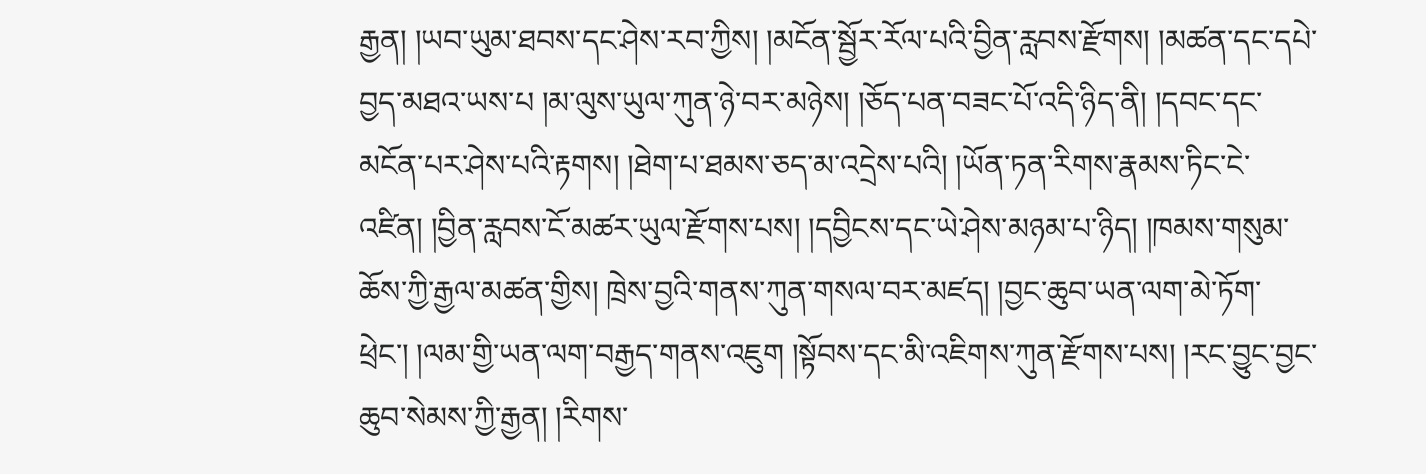རྒྱན། །ཡབ་ཡུམ་ཐབས་དང་ཤེས་རབ་ཀྱིས། །མངོན་སྦྱོར་རོལ་པའི་བྱིན་རླབས་རྫོགས། །མཚན་དང་དཔེ་བྱད་མཐའ་ཡས་པ །མ་ལུས་ཡུལ་ཀུན་ཉེ་བར་མཉེས། །ཅོད་པན་བཟང་པོ་འདི་ཉིད་ནི། །དབང་དང་མངོན་པར་ཤེས་པའི་རྟགས། །ཐེག་པ་ཐམས་ཅད་མ་འདྲེས་པའི། །ཡོན་ཏན་རིགས་རྣམས་ཏིང་ངེ་འཛིན། །བྱིན་རླབས་ངོ་མཚར་ཡུལ་རྫོགས་པས། །དབྱིངས་དང་ཡེ་ཤེས་མཉམ་པ་ཉིད། །ཁམས་གསུམ་ཆོས་ཀྱི་རྒྱལ་མཚན་གྱིས། ཁྲེས་བྱའི་གནས་ཀུན་གསལ་བར་མཛད། །བྱང་ཆུབ་ཡན་ལག་མེ་ཏོག་ཕྲེང་། །ལམ་གྱི་ཡན་ལག་བརྒྱད་གནས་འཇུག །སྟོབས་དང་མི་འཇིགས་ཀུན་རྫོགས་པས། །རང་བྱུང་བྱང་ཆུབ་སེམས་ཀྱི་རྒྱན། །རིགས་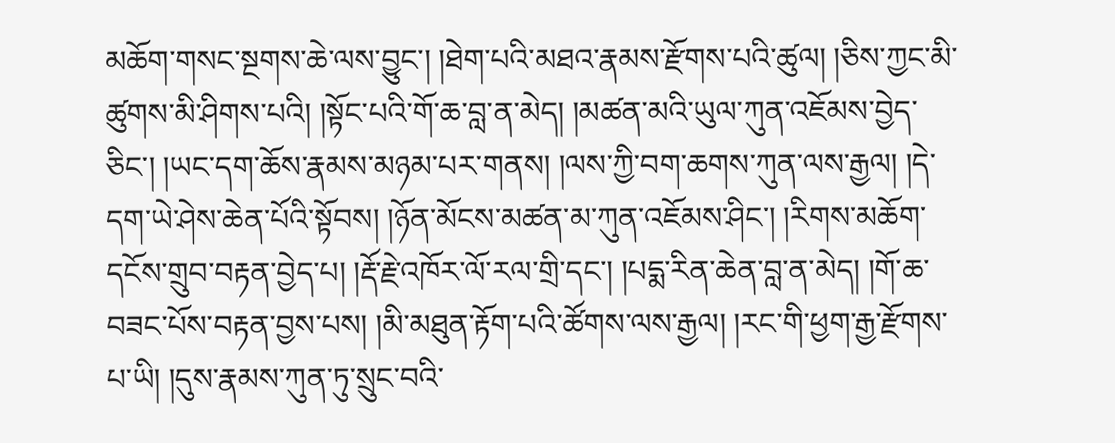མཆོག་གསང་སྔགས་ཆེ་ལས་བྱུང་། །ཐེག་པའི་མཐའ་རྣམས་རྫོགས་པའི་ཚུལ། །ཅིས་ཀྱང་མི་ཚུགས་མི་ཤིགས་པའི། །སྟོང་པའི་གོ་ཆ་བླ་ན་མེད། །མཚན་མའི་ཡུལ་ཀུན་འཇོམས་བྱེད་ཅིང་། །ཡང་དག་ཆོས་རྣམས་མཉམ་པར་གནས། །ལས་ཀྱི་བག་ཆགས་ཀུན་ལས་རྒྱལ། །དེ་དག་ཡེ་ཤེས་ཆེན་པོའི་སྟོབས། །ཉོན་མོངས་མཚན་མ་ཀུན་འཇོམས་ཤིང་། །རིགས་མཆོག་དངོས་གྲུབ་བརྟན་བྱེད་པ། །རྡོ་རྗེ་འཁོར་ལོ་རལ་གྲི་དང་། །པདྨ་རིན་ཆེན་བླ་ན་མེད། །གོ་ཆ་བཟང་པོས་བརྟན་བྱས་པས། །མི་མཐུན་རྟོག་པའི་ཚོགས་ལས་རྒྱལ། །རང་གི་ཕྱག་རྒྱ་རྫོགས་པ་ཡི། །དུས་རྣམས་ཀུན་ཏུ་སྲུང་བའི་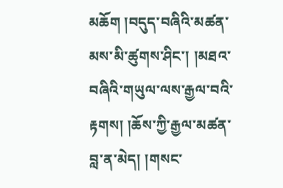མཆོག །བདུད་བཞིའི་མཚན་མས་མི་ཚུགས་ཤིང་། །མཐའ་བཞིའི་གཡུལ་ལས་རྒྱལ་བའི་རྟགས། །ཆོས་ཀྱི་རྒྱལ་མཚན་བླ་ན་མེད། །གསང་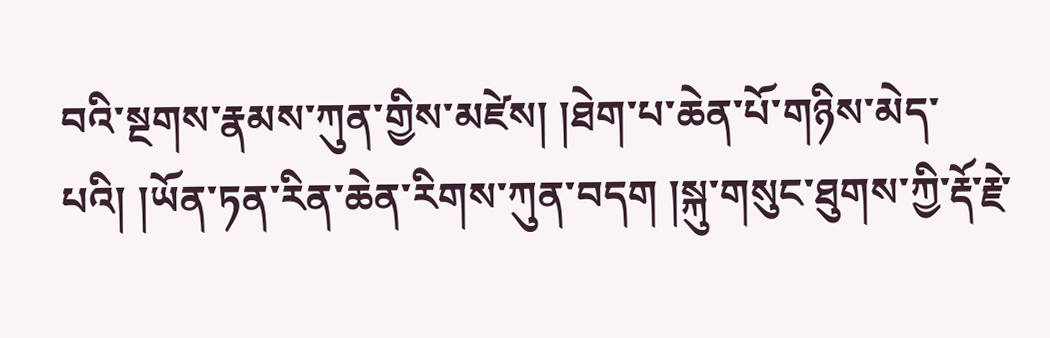བའི་སྔགས་རྣམས་ཀུན་གྱིས་མཛེས། །ཐེག་པ་ཆེན་པོ་གཉིས་མེད་པའི། །ཡོན་ཏན་རིན་ཆེན་རིགས་ཀུན་བདག །སྐུ་གསུང་ཐུགས་ཀྱི་རྡོ་རྗེ་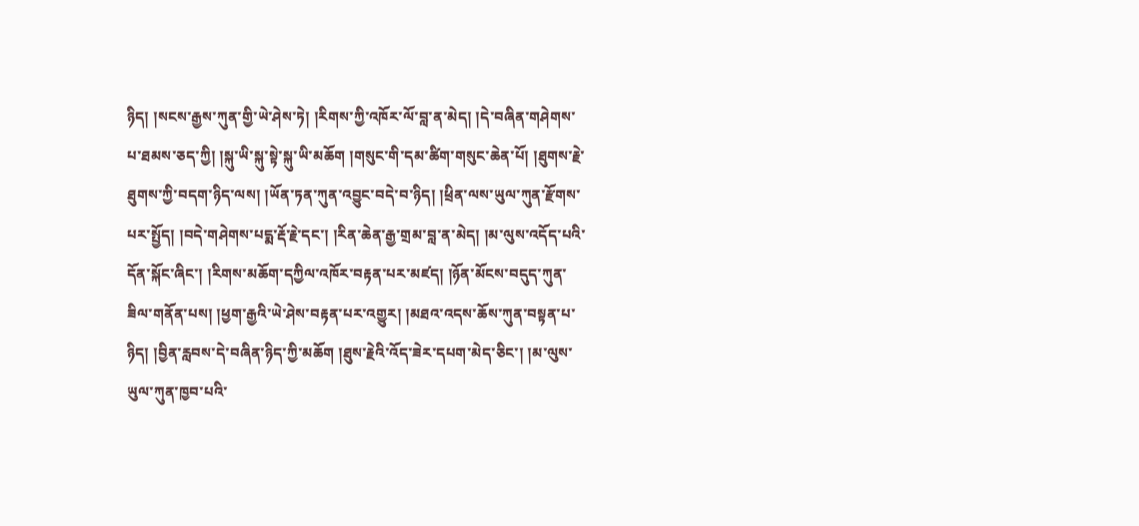ཉིད། །སངས་རྒྱས་ཀུན་གྱི་ཡེ་ཤེས་ཏེ། །རིགས་ཀྱི་འཁོར་ལོ་བླ་ན་མེད། །དེ་བཞིན་གཤེགས་པ་ཐམས་ཅད་ཀྱི། །སྐུ་ཡི་སྐུ་སྟེ་སྐུ་ཡི་མཆོག །གསུང་གི་དམ་ཚིག་གསུང་ཆེན་པོ། །ཐུགས་རྗེ་ཐུགས་ཀྱི་བདག་ཉིད་ལས། །ཡོན་ཏན་ཀུན་འབྱུང་བདེ་བ་ཉིད། །ཕྲིན་ལས་ཡུལ་ཀུན་རྫོགས་པར་སྤྱོད། །བདེ་གཤེགས་པདྨ་རྡོ་རྗེ་དང་། །རིན་ཆེན་རྒྱ་གྲམ་བླ་ན་མེད། །མ་ལུས་འདོད་པའི་དོན་སྐོང་ཞིང་། །རིགས་མཆོག་དཀྱིལ་འཁོར་བརྟན་པར་མཛད། །ཉོན་མོངས་བདུད་ཀུན་ཟིལ་གནོན་པས། །ཕྱག་རྒྱའི་ཡེ་ཤེས་བརྟན་པར་འགྱུར། །མཐའ་འདས་ཆོས་ཀུན་བསྟན་པ་ཉིད། །བྱིན་རླབས་དེ་བཞིན་ཉིད་ཀྱི་མཆོག །ཐུས་རྗེའི་འོད་ཟེར་དཔག་མེད་ཅིང་། །མ་ལུས་ཡུལ་ཀུན་ཁྱབ་པའི་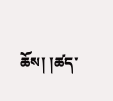ཆོས། །ཚད་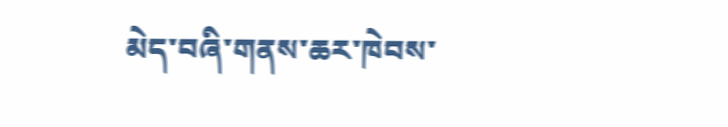མེད་བཞི་གནས་ཆར་ཁེབས་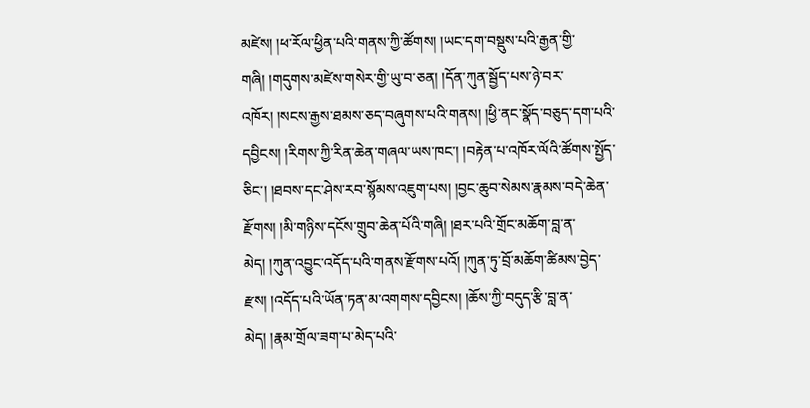མཛེས། །ཕ་རོལ་ཕྱིན་པའི་གནས་ཀྱི་ཚོགས། །ཡང་དག་བསྡུས་པའི་རྒྱན་གྱི་གཞི། །གདུགས་མཛེས་གསེར་གྱི་ཡུ་བ་ཅན། །དོན་ཀུན་སྦྱོད་པས་ཉེ་བར་འཁོར། །སངས་རྒྱས་ཐམས་ཅད་བཞུགས་པའི་གནས། །ཕྱི་ནང་སྣོད་བཅུད་དག་པའི་དབྱིངས། །རིགས་ཀྱི་རིན་ཆེན་གཞལ་ཡས་ཁང་། །བརྟེན་པ་འཁོར་ལོའི་ཚོགས་སྤྱོད་ཅིང་། །ཐབས་དང་ཤེས་རབ་སྙོམས་འཇུག་པས། །བྱང་ཆུབ་སེམས་རྣམས་བདེ་ཆེན་རྫོགས། །མི་གཉིས་དངོས་གྲུབ་ཆེན་པོའི་གཞི། །ཐར་པའི་གྲོང་མཆོག་བླ་ན་མེད། །ཀུན་འབྱུང་འདོད་པའི་གནས་རྫོགས་པའོ། །ཀུན་ཏུ་བྲོ་མཆོག་ཚིམས་བྱེད་རྫས། །འདོད་པའི་ཡོན་ཏན་མ་འགགས་དབྱིངས། །ཆོས་ཀྱི་བདུད་རྩི་བླ་ན་མེད། །རྣམ་གྲོལ་ཟག་པ་མེད་པའི་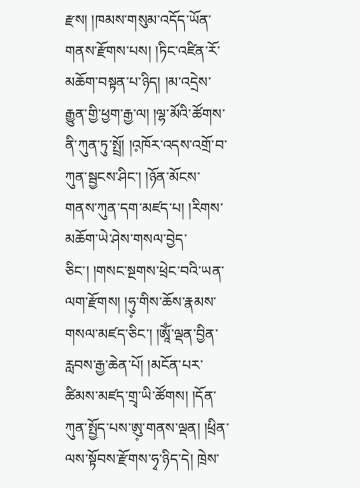རྫས། །ཁམས་གསུམ་འདོད་ཡོན་གནས་རྫོགས་པས། །ཏིང་འཛིན་རོ་མཆོག་བསྟན་པ་ཉིད། །མ་འདྲེས་རྒྱུན་གྱི་ཕྱག་རྒྱ་ལ། །ལྷ་མོའི་ཚོགས་ནི་ཀུན་ཏུ་སྤྲོ། །འ༷ཁོར་འདས་འགྲོ་བ་ཀུན་སྦྱངས་ཤིང་། །ཉོན་མོངས་གནས་ཀུན་དག་མཛད་པ། །རིགས་མཆོག་ཡེ་ཤེས་གསལ་བྱེད་ཅིང་། །གསང་སྔགས་ཕྲེང་བའི་ཡན་ལག་རྫོགས། །ཧུ༷་གིས་ཆོས་རྣམས་གསལ་མཛད་ཅིང་། །ཨཱོཾ་ལྡན་བྱིན་རླབས་རྒྱ་ཆེན་པོ། །མངོན་པར་ཚིམས་མཛད་གྲྭ་ཡི་ཚོགས། །དོན་ཀུན་སྤྱོད་པས་ཨུ༷་གནས་ལྡན། །ཕྲིན་ལས་སྟོབས་རྫོགས་ཧྭ་ཉིད་དེ། ཁྲེས་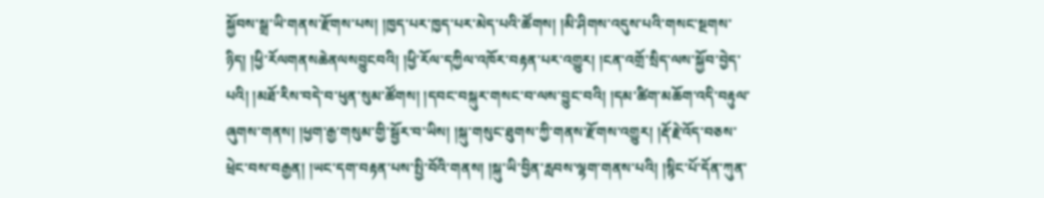སྐྱོབས་སྒྲ་ཡི་གནས་རྫོགས་པས། །ཁྱད་པར་ཁྱད་པར་མེད་པའི་ཚོགས། །མི་ཤིགས་འདུས་པའི་གསང་སྔགས་ཉིད། །ཕྱི་རོལགནསཆེནལསབྱུངབའི། །ཕྱི་རོལ་དཀྱིལ་འཁོར་བརྟན་པར་འགྱུར། །ངན་འགྲོ་སྲིད་ལས་སྐྱོབ་བྱེད་པའི། །མཐོ་རིས་བདེ་བ་ཕུན་སུམ་ཚོགས། །དབང་བསྐུར་གསང་བ་ལས་བྱུང་བའི། །དམ་ཚིག་མཆོག་འདི་བརྟུལ་ཞུགས་གནས། །ཕྱག་རྒྱ་གསུམ་གྱི་སྦྱོར་བ་ཡིས། །སྐུ་གསུང་ཐུགས་ཀྱི་གནས་རྫོགས་འགྱུར། །རྡོ་རྗེ་འོད་བཅས་ཕྲེང་བས་བརྒྱན། །ཡང་དག་བརྟན་པས་སྤྱི་བོའི་གནས། །སྐུ་ཡི་བྱིན་རླབས་ལྷག་གནས་པའི། །སྙིང་པོ་དོན་ཀུན་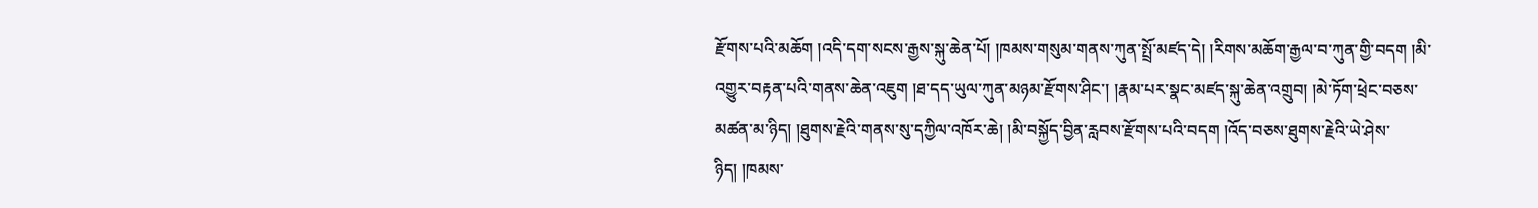རྫོགས་པའི་མཆོག །འདི་དག་སངས་རྒྱས་སྐུ་ཆེན་པོ། །ཁམས་གསུམ་གནས་ཀུན་སྤྲོ་མཛད་དེ། །རིགས་མཆོག་རྒྱལ་བ་ཀུན་གྱི་བདག །མི་འགྱུར་བརྟན་པའི་གནས་ཆེན་འཇུག །ཐ་དད་ཡུལ་ཀུན་མཉམ་རྫོགས་ཤིང་། །རྣམ་པར་སྣང་མཛད་སྐུ་ཆེན་འགྲུབ། །མེ་ཏོག་ཕྲེང་བཅས་མཚན་མ་ཉིད། །ཐུགས་རྗེའི་གནས་སུ་དཀྱིལ་འཁོར་ཆེ། །མི་བསྐྱོད་བྱིན་རླབས་རྫོགས་པའི་བདག །འོད་བཅས་ཐུགས་རྗེའི་ཡེ་ཤེས་ཉིད། །ཁམས་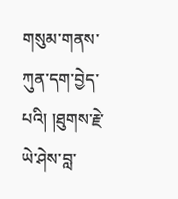གསུམ་གནས་ཀུན་དག་བྱེད་པའི། །ཐུགས་རྗེ་ཡེ་ཤེས་བླ་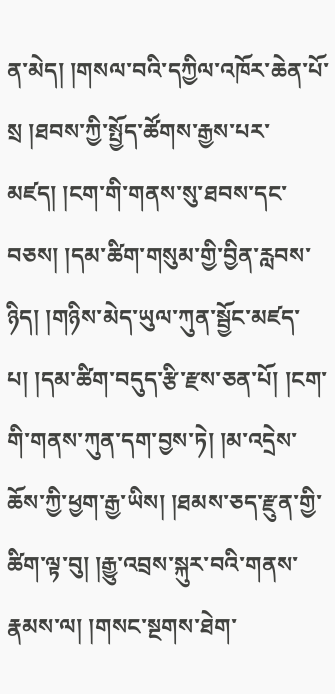ན་མེད། །གསལ་བའི་དཀྱིལ་འཁོར་ཆེན་པོ་སྲ །ཐབས་ཀྱི་སྤྱོད་ཚོགས་རྒྱས་པར་མཛད། །ངག་གི་གནས་སུ་ཐབས་དང་བཅས། །དམ་ཚིག་གསུམ་གྱི་བྱིན་རླབས་ཉིད། །གཉིས་མེད་ཡུལ་ཀུན་སྦྱོང་མཛད་པ། །དམ་ཚིག་བདུད་རྩི་རྫས་ཅན་པོ། །ངག་གི་གནས་ཀུན་དག་བྱས་ཏེ། །མ་འདྲེས་ཆོས་ཀྱི་ཕྱག་རྒྱ་ཡིས། །ཐམས་ཅད་རྫུན་གྱི་ཚིག་ལྟ་བུ། །རྒྱུ་འབྲས་སྐུར་བའི་གནས་རྣམས་ལ། །གསང་སྔགས་ཐེག་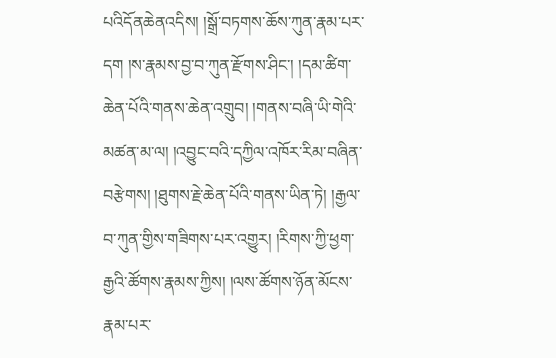པའིདོནཆེནའདིས། །སྒྲོ་བཏགས་ཆོས་ཀུན་རྣམ་པར་དག །ས་རྣམས་བྱ་བ་ཀུན་རྫོགས་ཤིང་། །དམ་ཚིག་ཆེན་པོའི་གནས་ཆེན་འགྲུབ། །གནས་བཞི་ཡི་གེའི་མཚན་མ་ལ། །འབྱུང་བའི་དཀྱིལ་འཁོར་རིམ་བཞིན་བརྩེགས། །ཐུགས་རྗེ་ཆེན་པོའི་གནས་ཡིན་ཏེ། །རྒྱལ་བ་ཀུན་གྱིས་གཟིགས་པར་འགྱུར། །རིགས་ཀྱི་ཕྱག་རྒྱའི་ཚོགས་རྣམས་ཀྱིས། །ལས་ཚོགས་ཉོན་མོངས་རྣམ་པར་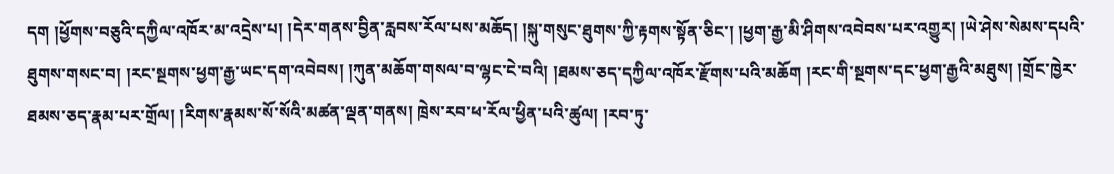དག །ཕྱོགས་བཅུའི་དཀྱིལ་འཁོར་མ་འདྲེས་པ། །དེར་གནས་བྱིན་རླབས་རོལ་པས་མཆོད། །སྐུ་གསུང་ཐུགས་ཀྱི་རྟགས་སྟོན་ཅིང་། །ཕྱག་རྒྱ་མི་ཤིགས་འབེབས་པར་འགྱུར། །ཡེ་ཤེས་སེམས་དཔའི་ཐུགས་གསང་བ། །རང་སྔགས་ཕྱག་རྒྱ་ཡང་དག་འབེབས། །ཀུན་མཆོག་གསལ་བ་ལྷང་ངེ་བའི། །ཐམས་ཅད་དཀྱིལ་འཁོར་རྫོགས་པའི་མཆོག །རང་གི་སྔགས་དང་ཕྱག་རྒྱའི་མཐུས། །གྲོང་ཁྱེར་ཐམས་ཅད་རྣམ་པར་གྲོལ། །རིགས་རྣམས་སོ་སོའི་མཚན་ལྡན་གནས། ཁྲེས་རབ་ཕ་རོལ་ཕྱིན་པའི་ཚུལ། །རབ་ཏུ་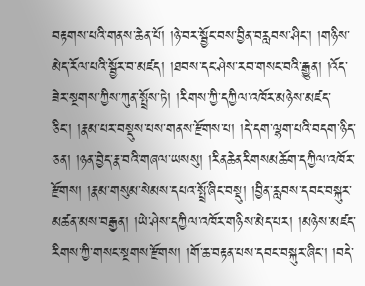བརྟགས་པའི་གནས་ཆེན་པོ། །ཉེ་བར་སྦྱོང་བས་བྱིན་བརླབས་ཤིང་། །གཉིས་མེད་རོལ་པའི་སྦྱོར་བ་མཛད། །ཐབས་དང་ཤེས་རབ་གསང་བའི་རྒྱུན། །འོད་ཟེར་སྔགས་ཀྱིས་ཀུན་སྤྲོས་ཏེ། །རིགས་ཀྱི་དཀྱིལ་འཁོར་མཉེས་མཛད་ཅིང་། །རྣམ་པར་བསྡུས་པས་གནས་རྫོགས་པ། །དེ་དག་ལྷག་པའི་བདག་ཉིད་ཅན། །ཉན་བྱེད་རྣ་བའི་གཞལ་ཡསསུ། །རིནཆེནརིགསམཆོག་དཀྱིལ་འཁོར་རྫོགས། །རྣམ་གསུམ་སེམས་དཔའ་སྤྲོ་ཞིང་བསྡུ། །བྱིན་རླབས་དབང་བསྐུར་མཚན་མས་བརྒྱན། །ཡེ་ཤེས་དཀྱིལ་འཁོར་གཉིས་མེད་པར། །མཉེས་མཛད་རིགས་ཀྱི་གསང་སྔགས་རྫོགས། །གོ་ཆ་བརྟན་པས་དབང་བསྐུར་ཞིང་། །བདེ་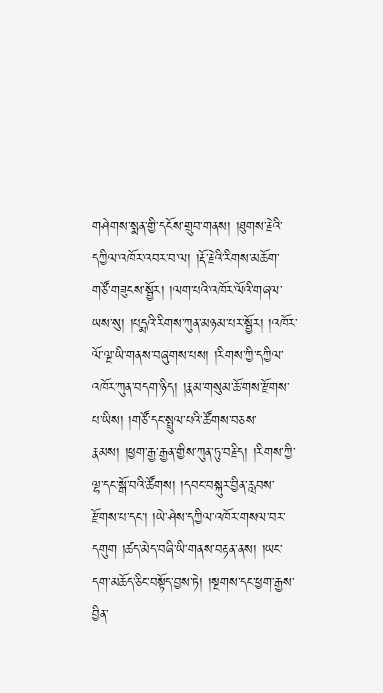གཤེགས་སྨན་གྱི་དངོས་གྲུབ་གནས། །ཐུགས་རྗེའི་དཀྱིལ་འཁོར་འབར་བ་ལ། །རྡོ་རྗེའི་རིགས་མཆོག་གཙོ་གཟུངས་སྦྱོར། །ལག་པའི་འཁོར་ལོའི་གཞལ་ཡས་སུ། །པདྨའི་རིགས་ཀུན་མཉམ་པར་སྦྱོར། །འཁོར་ལོ་ལྔ་ཡི་གནས་བཞུགས་པས། །རིགས་ཀྱི་དཀྱིལ་འཁོར་ཀུན་བདག་ཉིད། །རྣམ་གསུམ་ཆོ་གས་རྫོགས་པ་ཡིས། །གཙོ་དང་སྤྲུལ་པའི་ཚོགས་བཅས་རྣམས། །ཕྱག་རྒྱ་རྒྱན་གྱིས་ཀུན་ཏུ་བརྗིད། །རིགས་ཀྱི་ལྷ་དང་སྒོ་བའི་ཚོགས། །དབང་བསྐུར་བྱིན་རླབས་རྫོགས་པ་དང་། །ཡེ་ཤེས་དཀྱིལ་འཁོར་གསལ་བར་དགུག །ཚད་མེད་བཞི་ཡི་གནས་བརྟན་ནས། །ཡང་དག་མཆོད་ཅིང་བསྟོད་བྱས་ཏེ། །སྔགས་དང་ཕྱག་རྒྱས་བྱིན་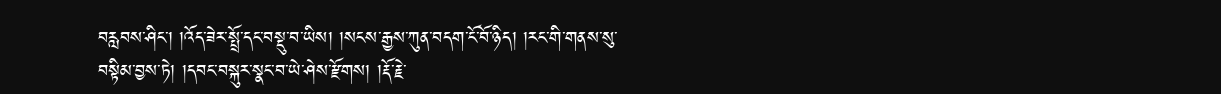བརླབས་ཤིང་། །འོད་ཟེར་སྤྲོ་དང་བསྡུ་བ་ཡིས། །སངས་རྒྱས་ཀུན་བདག་ངོ་བོ་ཉིད། །རང་གི་གནས་སུ་བསྟིམ་བྱས་ཏེ། །དབང་བསྐུར་སྣང་བ་ཡེ་ཤེས་རྫོགས། །རྡོ་རྗེ་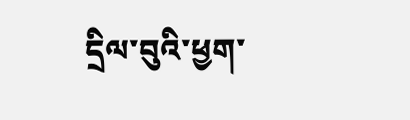དྲིལ་བུའི་ཕྱག་